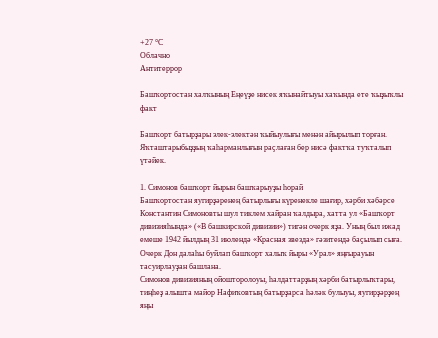+27 °С
Облачно
Антитеррор

Башҡортостан халҡының Еңеүҙе нисек яҡынайтыуы хаҡында ете ҡыҙыҡлы факт

Башҡорт батырҙары элек-электән ҡыйыулығы менән айырылып торған. Яҡташтарыбыҙҙың ҡаһарманлығын раҫлаған бер нисә фактҡа туҡталып үтәйек.

1. Симонов башҡорт йырын башҡарыуҙы һорай
Башҡортостан яугирҙәренең батырлығы күренекле шағир, хәрби хәбәрсе Константин Симоновты шул тиклем хайран ҡалдыра, хатта ул «Башҡорт дивизияһында» («В башкирской дивизии») тигән очерк яҙа. Уның был ижад емеше 1942 йылдың 31 июлендә «Красная звезда» гәзитендә баҫылып сыға. Очерк Дон далаһы буйлап башҡорт халыҡ йыры «Урал» яңғырауын тасуирлауҙан башлана.
Симонов дивизияның ойошторолоуы, һалдаттарҙың хәрби батырлыҡтары, тиңһеҙ алышта майор Нафиҡовтың батырҙарса һәләк булыуы, яугирҙәрҙең яңы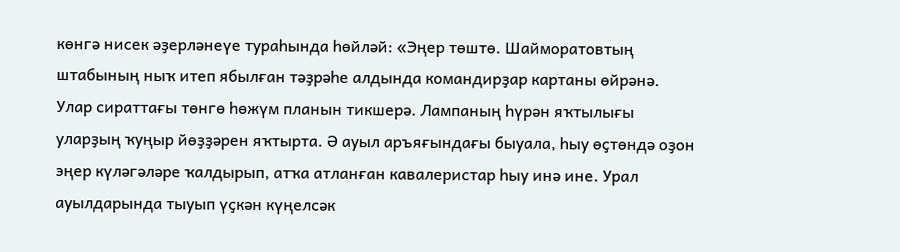көнгә нисек әҙерләнеүе тураһында һөйләй: «Эңер төштө. Шайморатовтың штабының ныҡ итеп ябылған тәҙрәһе алдында командирҙар картаны өйрәнә. Улар сираттағы төнгө һөжүм планын тикшерә. Лампаның һүрән яҡтылығы уларҙың ҡуңыр йөҙҙәрен яҡтырта. Ә ауыл аръяғындағы быуала, һыу өҫтөндә оҙон эңер күләгәләре ҡалдырып, атҡа атланған кавалеристар һыу инә ине. Урал ауылдарында тыуып үҫкән күңелсәк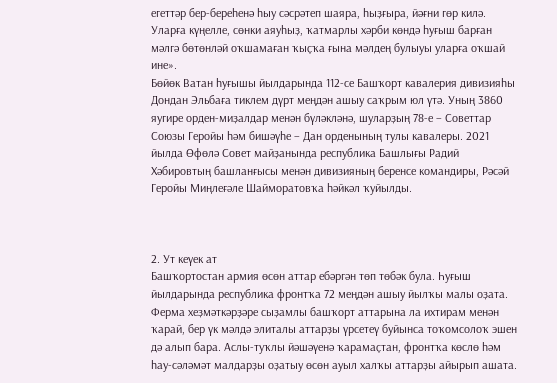егеттәр бер-береһенә һыу сәсрәтеп шаяра, һыҙғыра, йәғни гөр килә. Уларға күңелле, сөнки аяуһыҙ, ҡатмарлы хәрби көндә һуғыш барған мәлгә бөтөнләй оҡшамаған ҡыҫҡа ғына мәлдең булыуы уларға оҡшай ине».
Бөйөк Ватан һуғышы йылдарында 112-се Башҡорт кавалерия дивизияһы Дондан Эльбаға тиклем дүрт меңдән ашыу саҡрым юл үтә. Уның 3860 яугире орден-миҙалдар менән бүләкләнә, шуларҙың 78-е – Советтар Союзы Геройы һәм бишәүһе – Дан орденының тулы кавалеры. 2021 йылда Өфөлә Совет майҙанында республика Башлығы Радий Хәбировтың башланғысы менән дивизияның беренсе командиры, Рәсәй Геройы Миңлеғәле Шайморатовҡа һәйкәл ҡуйылды.



2. Ут кеүек ат
Башҡортостан армия өсөн аттар ебәргән төп төбәк була. Һуғыш йылдарында республика фронтҡа 72 меңдән ашыу йылҡы малы оҙата. Ферма хеҙмәткәрҙәре сыҙамлы башҡорт аттарына ла ихтирам менән ҡарай, бер үк мәлдә элиталы аттарҙы үрсетеү буйынса тоҡомсолоҡ эшен дә алып бара. Аслы-туҡлы йәшәүенә ҡарамаҫтан, фронтҡа көслө һәм һау-сәләмәт малдарҙы оҙатыу өсөн ауыл халҡы аттарҙы айырып ашата.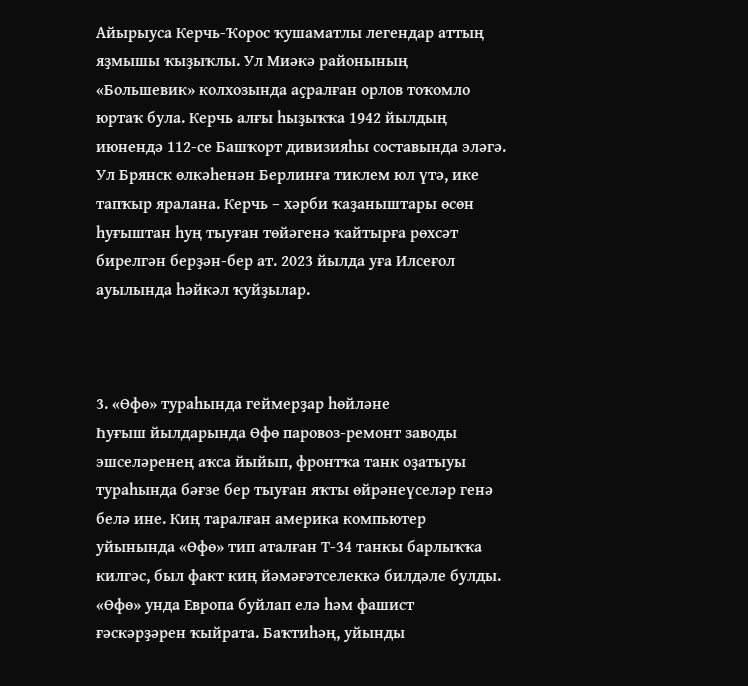Айырыуса Керчь-Ҡорос ҡушаматлы легендар аттың яҙмышы ҡыҙыҡлы. Ул Миәкә районының «Большевик» колхозында аҫралған орлов тоҡомло юртаҡ була. Керчь алғы һыҙыҡҡа 1942 йылдың июнендә 112-се Башҡорт дивизияһы составында эләгә. Ул Брянск өлкәһенән Берлинға тиклем юл үтә, ике тапҡыр яралана. Керчь – хәрби ҡаҙаныштары өсөн һуғыштан һуң тыуған төйәгенә ҡайтырға рөхсәт бирелгән берҙән-бер ат. 2023 йылда уға Илсеғол ауылында һәйкәл ҡуйҙылар.



3. «Өфө» тураһында геймерҙар һөйләне
Һуғыш йылдарында Өфө паровоз-ремонт заводы эшселәренең аҡса йыйып, фронтҡа танк оҙатыуы тураһында бәғзе бер тыуған яҡты өйрәнеүселәр генә белә ине. Киң таралған америка компьютер уйынында «Өфө» тип аталған Т-34 танкы барлыҡҡа килгәс, был факт киң йәмәғәтселеккә билдәле булды. «Өфө» унда Европа буйлап елә һәм фашист ғәскәрҙәрен ҡыйрата. Баҡтиһәң, уйынды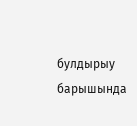булдырыу барышында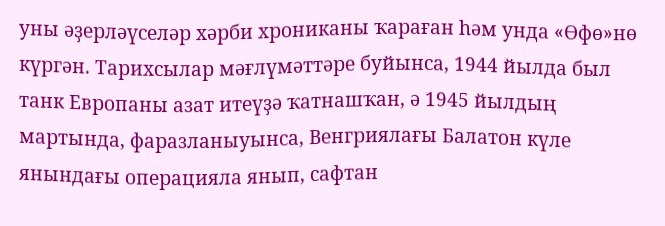уны әҙерләүселәр хәрби хрониканы ҡараған һәм унда «Өфө»нө күргән. Тарихсылар мәғлүмәттәре буйынса, 1944 йылда был танк Европаны азат итеүҙә ҡатнашҡан, ә 1945 йылдың мартында, фаразланыуынса, Венгриялағы Балатон күле янындағы операцияла янып, сафтан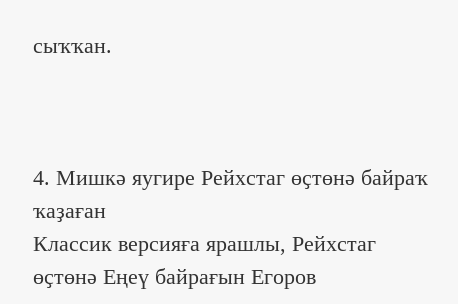сыҡҡан.



4. Мишкә яугире Рейхстаг өҫтөнә байраҡ ҡаҙаған
Классик версияға ярашлы, Рейхстаг өҫтөнә Еңеү байрағын Егоров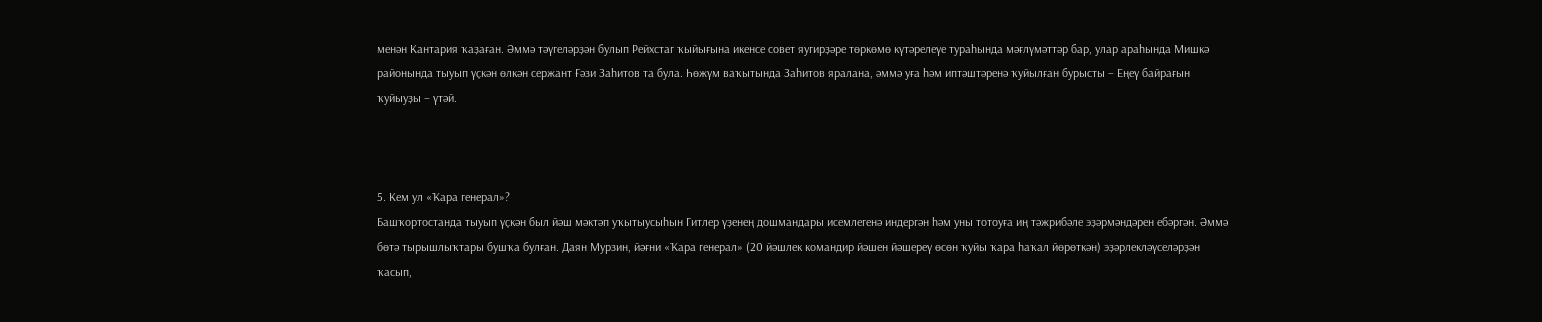менән Кантария ҡаҙаған. Әммә тәүгеләрҙән булып Рейхстаг ҡыйығына икенсе совет яугирҙәре төркөмө күтәрелеүе тураһында мәғлүмәттәр бар, улар араһында Мишкә районында тыуып үҫкән өлкән сержант Ғәзи Заһитов та була. Һөжүм ваҡытында Заһитов яралана, әммә уға һәм иптәштәренә ҡуйылған бурысты – Еңеү байрағын ҡуйыуҙы – үтәй.



5. Кем ул «Ҡара генерал»?
Башҡортостанда тыуып үҫкән был йәш мәктәп уҡытыусыһын Гитлер үҙенең дошмандары исемлегенә индергән һәм уны тотоуға иң тәжрибәле эҙәрмәндәрен ебәргән. Әммә бөтә тырышлыҡтары бушҡа булған. Даян Мурзин, йәғни «Ҡара генерал» (20 йәшлек командир йәшен йәшереү өсөн ҡуйы ҡара һаҡал йөрөткән) эҙәрлекләүселәрҙән ҡасып,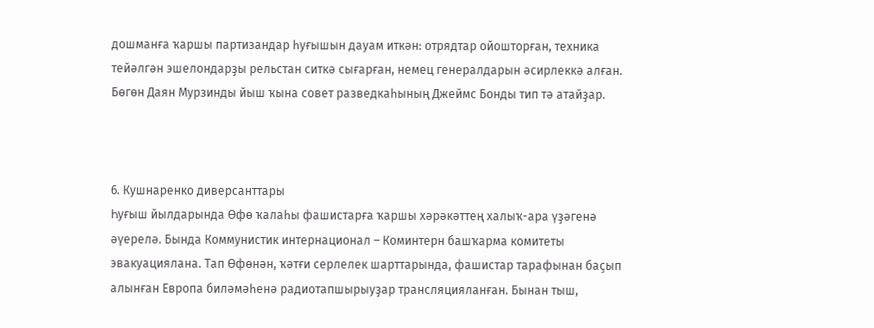дошманға ҡаршы партизандар һуғышын дауам иткән: отрядтар ойошторған, техника тейәлгән эшелондарҙы рельстан ситкә сығарған, немец генералдарын әсирлеккә алған. Бөгөн Даян Мурзинды йыш ҡына совет разведкаһының Джеймс Бонды тип тә атайҙар.



6. Кушнаренко диверсанттары
Һуғыш йылдарында Өфө ҡалаһы фашистарға ҡаршы хәрәкәттең халыҡ-ара үҙәгенә әүерелә. Бында Коммунистик интернационал – Коминтерн башҡарма комитеты эвакуациялана. Тап Өфөнән, ҡәтғи серлелек шарттарында, фашистар тарафынан баҫып алынған Европа биләмәһенә радиотапшырыуҙар трансляцияланған. Бынан тыш,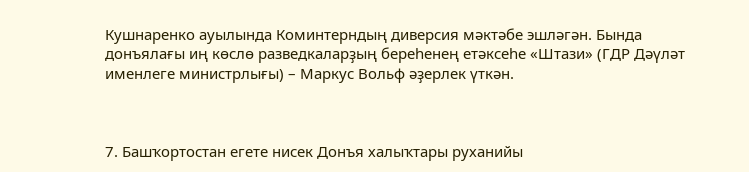Кушнаренко ауылында Коминтерндың диверсия мәктәбе эшләгән. Бында донъялағы иң көслө разведкаларҙың береһенең етәксеһе «Штази» (ГДР Дәүләт именлеге министрлығы) – Маркус Вольф әҙерлек үткән.



7. Башҡортостан егете нисек Донъя халыҡтары руханийы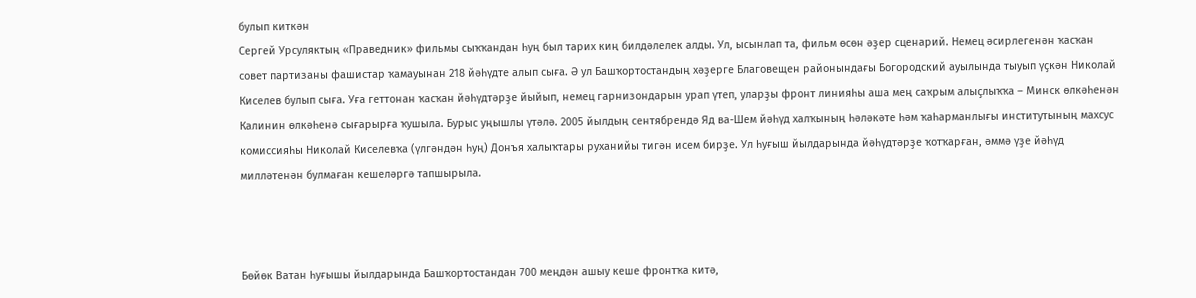булып киткән
Сергей Урсуляктың «Праведник» фильмы сыҡҡандан һуң был тарих киң билдәлелек алды. Ул, ысынлап та, фильм өсөн әҙер сценарий. Немец әсирлегенән ҡасҡан совет партизаны фашистар ҡамауынан 218 йәһүдте алып сыға. Ә ул Башҡортостандың хәҙерге Благовещен районындағы Богородский ауылында тыуып үҫкән Николай Киселев булып сыға. Уға геттонан ҡасҡан йәһүдтәрҙе йыйып, немец гарнизондарын урап үтеп, уларҙы фронт линияһы аша мең саҡрым алыҫлыҡҡа – Минск өлкәһенән Калинин өлкәһенә сығарырға ҡушыла. Бурыс уңышлы үтәлә. 2005 йылдың сентябрендә Яд ва-Шем йәһүд халҡының һәләкәте һәм ҡаһарманлығы институтының махсус комиссияһы Николай Киселевҡа (үлгәндән һуң) Донъя халыҡтары руханийы тигән исем бирҙе. Ул һуғыш йылдарында йәһүдтәрҙе ҡотҡарған, әммә үҙе йәһүд милләтенән булмаған кешеләргә тапшырыла.



Бөйөк Ватан һуғышы йылдарында Башҡортостандан 700 меңдән ашыу кеше фронтҡа китә,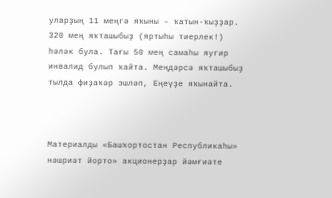уларҙың 11 меңгә яҡыны – ҡатын-ҡыҙҙар. 320 мең яҡташыбыҙ (яртыһы тиерлек!) һәләк була. Тағы 50 мең самаһы яугир инвалид булып ҡайта. Меңдәрсә яҡташыбыҙ тылда фиҙаҡәр эшләп, Еңеүҙе яҡынайта.



Материалды «Башҡортостан Республикаһы» нәшриәт йорто» акционерҙар йәмғиәте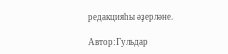редакцияһы әҙерләне.

Автор:Гульдар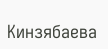Кинзябаева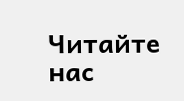Читайте нас